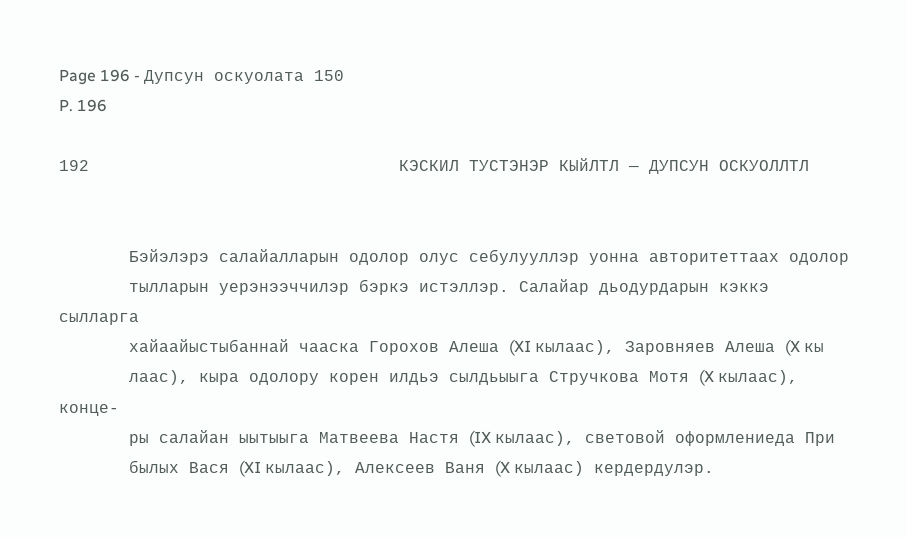Page 196 - Дупсун оскуолата 150
P. 196

192                               КЭСКИЛ ТУСТЭНЭР КЫйЛТЛ — ДУПСУН ОСКУОЛЛТЛ


       Бэйэлэрэ салайалларын одолор олус себулууллэр уонна авторитеттаах одолор
       тылларын уерэнээччилэр бэркэ истэллэр. Салайар дьодурдарын кэккэ сылларга
       хайаайыстыбаннай чааска Горохов Алеша (XI кылаас), Заровняев Алеша (X кы
       лаас), кыра одолору корен илдьэ сылдьыыга Стручкова Мотя (X кылаас), конце-
       ры салайан ыытыыга Матвеева Настя (IX кылаас), световой оформлениеда При
       былых Вася (XI кылаас), Алексеев Ваня (X кылаас) кердердулэр.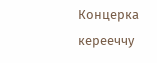Концерка керееччу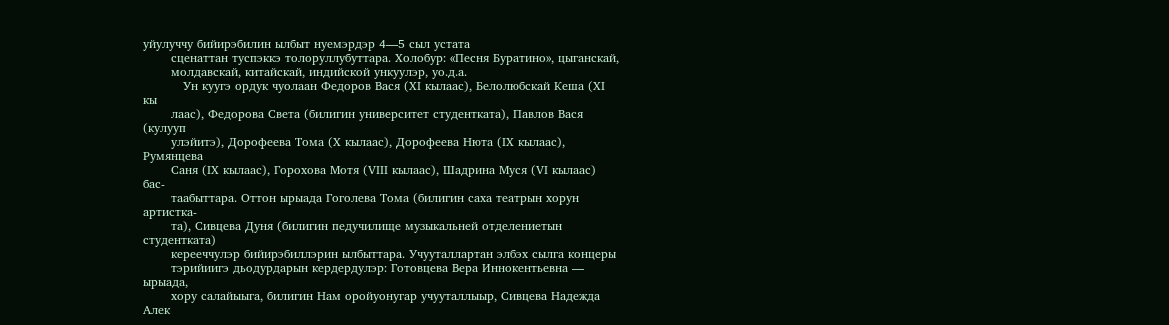уйулуччу бийирэбилин ылбыт нуемэрдэр 4—5 сыл устата
       сценаттан туспэккэ толоруллубуттара. Холобур: «Песня Буратино», цыганскай,
       молдавскай, китайскай, индийской ункуулэр, уо.д.а.
          Ун куугэ ордук чуолаан Федоров Вася (XI кылаас), Белолюбскай Кеша (XI кы
       лаас), Федорова Света (билигин университет студентката), Павлов Вася (кулууп
       улэйитэ), Дорофеева Тома (X кылаас), Дорофеева Нюта (IX кылаас), Румянцева
       Саня (IX кылаас), Горохова Мотя (VIII кылаас), Шадрина Муся (VI кылаас) бас-
       таабыттара. Оттон ырыада Гоголева Тома (билигин саха театрын хорун артистка-
       та), Сивцева Дуня (билигин педучилище музыкальней отделениетын студентката)
       керееччулэр бийирэбиллэрин ылбыттара. Учууталлартан элбэх сылга концеры
       тэрийиигэ дьодурдарын кердердулэр: Готовцева Вера Иннокентьевна — ырыада,
       хору салайыыга, билигин Нам оройуонугар учууталлыыр, Сивцева Надежда Алек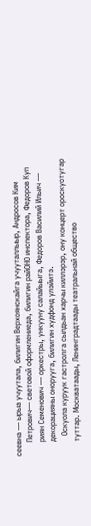сеевна — ырыа учуутала, билигин Верхоянскайга учууталлыыр, Андросов Ким
       Петрович— световой оформлениеда, билигин райОНО инспектора, Федоров Куп
       риян Семенович — оркестры, ункууну салайыыга, Федоров Василий Ильич —
       декорацияны онорууга, билигин худфонд улэйитэ.
          Оскуола куруук гастролга сылдьан харчы киллэрэр, ону концерт ороскуотугар
       туттар. Москватаады, Ленинградтаады театральнай общество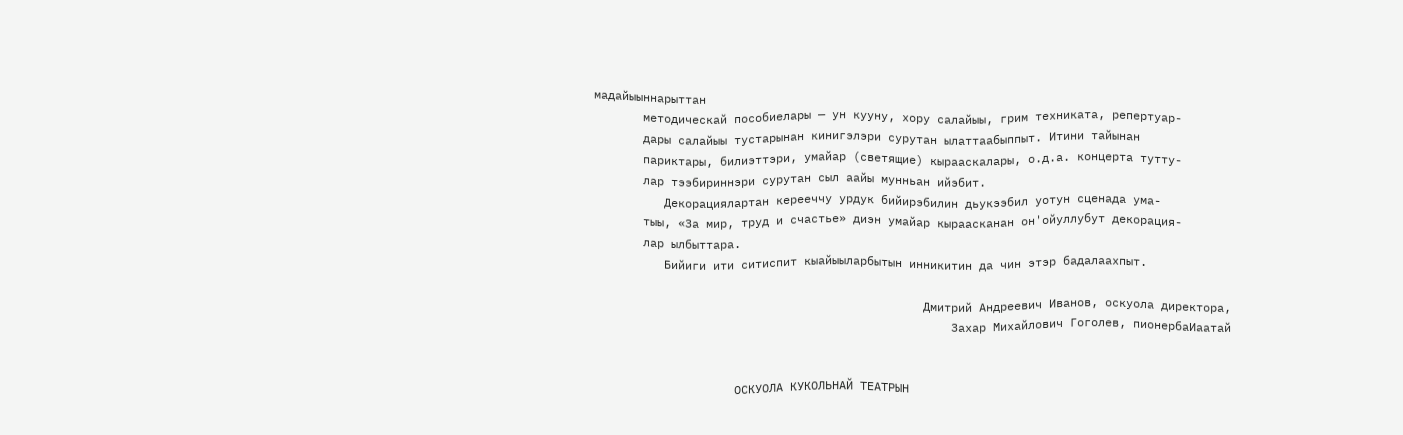мадайыыннарыттан
       методическай пособиелары — ун кууну, хору салайыы, грим техниката, репертуар-
       дары салайыы тустарынан кинигэлэри сурутан ылаттаабыппыт. Итини тайынан
       париктары, билиэттэри, умайар (светящие) кырааскалары, о.д.а. концерта тутту-
       лар тээбириннэри сурутан сыл аайы мунньан ийэбит.
          Декорациялартан керееччу урдук бийирэбилин дьукээбил уотун сценада ума-
       тыы, «За мир, труд и счастье» диэн умайар кыраасканан он'ойуллубут декорация-
       лар ылбыттара.
          Бийиги ити ситиспит кыайыыларбытын инникитин да чин этэр бадалаахпыт.

                                               Дмитрий Андреевич Иванов, оскуола директора,
                                                   Захар Михайлович Гоголев, пионербаИаатай


                    ОСКУОЛА КУКОЛЬНАЙ ТЕАТРЫН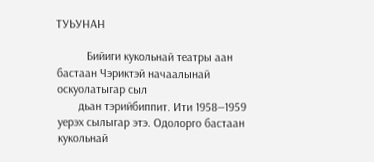ТУЬУНАН

          Бийиги кукольнай театры аан бастаан Чэриктэй начаалынай оскуолатыгар сыл
       дьан тэрийбиппит. Ити 1958—1959 уерэх сылыгар этэ. Одолорго бастаан кукольнай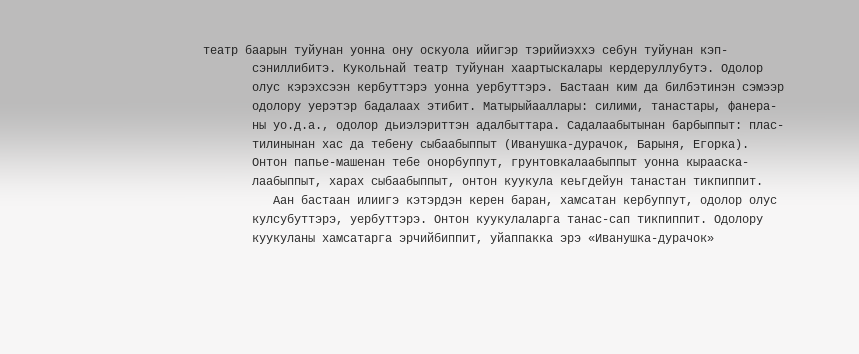театр баарын туйунан уонна ону оскуола ийигэр тэрийиэххэ себун туйунан кэп-
       сэниллибитэ. Кукольнай театр туйунан хаартыскалары кердеруллубутэ. Одолор
       олус кэрэхсээн кербуттэрэ уонна уербуттэрэ. Бастаан ким да билбэтинэн сэмээр
       одолору уерэтэр бадалаах этибит. Матырыйааллары: силими, танастары, фанера-
       ны уо.д.а., одолор дьиэлэриттэн адалбыттара. Садалаабытынан барбыппыт: плас-
       тилинынан хас да тебену сыбаабыппыт (Иванушка-дурачок, Барыня, Егорка).
       Онтон папье-машенан тебе онорбуппут, грунтовкалаабыппыт уонна кырааска-
       лаабыппыт, харах сыбаабыппыт, онтон куукула кеьгдейун танастан тикпиппит.
          Аан бастаан илиигэ кэтэрдэн керен баран, хамсатан кербуппут, одолор олус
       кулсубуттэрэ, уербуттэрэ. Онтон куукулаларга танас-сап тикпиппит. Одолору
       куукуланы хамсатарга эрчийбиппит, уйаппакка эрэ «Иванушка-дурачок»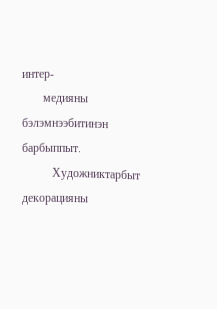интер-
       медияны бэлэмнээбитинэн барбыппыт.
          Художниктарбыт декорацияны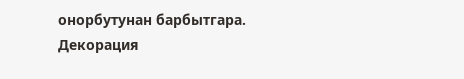онорбутунан барбытгара. Декорация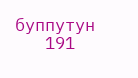буппутун
   191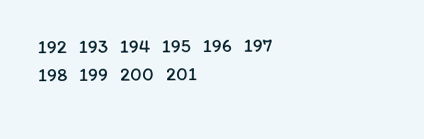192   193   194   195   196   197   198   199   200   201